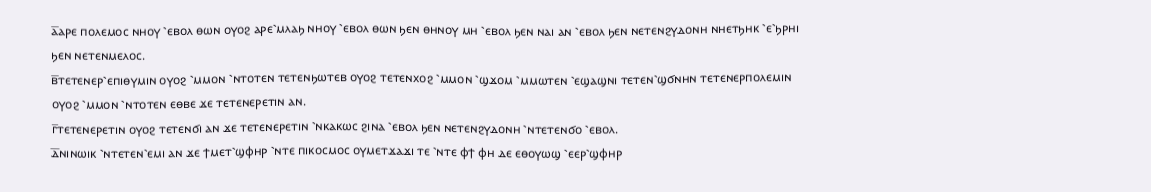ⲁ̅ⲁⲣⲉ ⲡⲟⲗⲉⲙⲟⲥ ⲛⲏⲟⲩ ⳿ⲉⲃⲟⲗ ⲑⲱⲛ ⲟⲩⲟϩ ⲁⲣⲉ⳿ⲙⲗⲁϧ ⲛⲏⲟⲩ ⳿ⲉⲃⲟⲗ ⲑⲱⲛ ϧⲉⲛ ⲑⲏⲛⲟⲩ ⲙⲏ ⳿ⲉⲃⲟⲗ ϧⲉⲛ ⲛⲁⲓ ⲁⲛ ⳿ⲉⲃⲟⲗ ϧⲉⲛ ⲛⲉⲧⲉⲛϩⲩⲇⲟⲛⲏ ⲛⲏⲉⲧϧⲏⲕ ⳿ⲉ⳿ϧⲣⲏⲓ ϧⲉⲛ ⲛⲉⲧⲉⲛⲙⲉⲗⲟⲥ.
ⲃ̅ⲧⲉⲧⲉⲛⲉⲣ⳿ⲉⲡⲓⲑⲩⲙⲓⲛ ⲟⲩⲟϩ ⳿ⲙⲙⲟⲛ ⳿ⲛⲧⲟⲧⲉⲛ ⲧⲉⲧⲉⲛϧⲱⲧⲉⲃ ⲟⲩⲟϩ ⲧⲉⲧⲉⲛⲭⲟϩ ⳿ⲙⲙⲟⲛ ⳿ϣϫⲟⲙ ⳿ⲙⲙⲱⲧⲉⲛ ⳿ⲉϣⲁϣⲛⲓ ⲧⲉⲧⲉⲛ⳿ϣϭⲛⲏⲛ ⲧⲉⲧⲉⲛⲉⲣⲡⲟⲗⲉⲙⲓⲛ ⲟⲩⲟϩ ⳿ⲙⲙⲟⲛ ⳿ⲛⲧⲟⲧⲉⲛ ⲉⲑⲃⲉ ϫⲉ ⲧⲉⲧⲉⲛⲉⲣⲉⲧⲓⲛ ⲁⲛ.
ⲅ̅ⲧⲉⲧⲉⲛⲉⲣⲉⲧⲓⲛ ⲟⲩⲟϩ ⲧⲉⲧⲉⲛϭⲓ ⲁⲛ ϫⲉ ⲧⲉⲧⲉⲛⲉⲣⲉⲧⲓⲛ ⳿ⲛⲕⲁⲕⲱⲥ ϩⲓⲛⲁ ⳿ⲉⲃⲟⲗ ϧⲉⲛ ⲛⲉⲧⲉⲛϩⲩⲇⲟⲛⲏ ⳿ⲛⲧⲉⲧⲉⲛϭⲟ ⳿ⲉⲃⲟⲗ.
ⲇ̅ⲛⲓⲛⲱⲓⲕ ⳿ⲛⲧⲉⲧⲉⲛ⳿ⲉⲙⲓ ⲁⲛ ϫⲉ ϯⲙⲉⲧ⳿ϣⲫⲏⲣ ⳿ⲛⲧⲉ ⲡⲓⲕⲟⲥⲙⲟⲥ ⲟⲩⲙⲉⲧϫⲁϫⲓ ⲧⲉ ⳿ⲛⲧⲉ ⲫϯ ⲫⲏ ⲇⲉ ⲉⲑⲟⲩⲱϣ ⳿ⲉⲉⲣ⳿ϣⲫⲏⲣ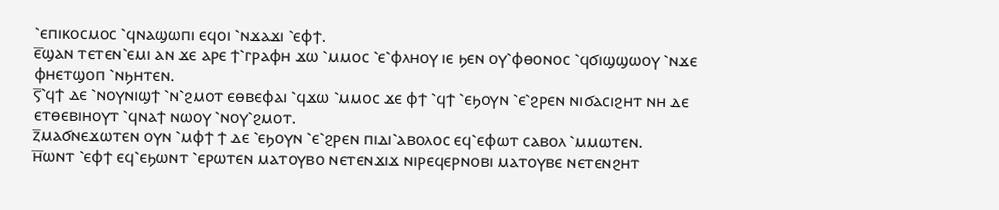⳿ⲉⲡⲓⲕⲟⲥⲙⲟⲥ ⳿ϥⲛⲁϣⲱⲡⲓ ⲉϥⲟⲓ ⳿ⲛϫⲁϫⲓ ⳿ⲉⲫϯ.
ⲉ̅ϣⲁⲛ ⲧⲉⲧⲉⲛ⳿ⲉⲙⲓ ⲁⲛ ϫⲉ ⲁⲣⲉ ϯ⳿ⲅⲣⲁⲫⲏ ϫⲱ ⳿ⲙⲙⲟⲥ ⳿ⲉ⳿ⲫⲗⲏⲟⲩ ⲓⲉ ϧⲉⲛ ⲟⲩ⳿ⲫⲑⲟⲛⲟⲥ ⳿ϥϭⲓϣϣⲱⲟⲩ ⳿ⲛϫⲉ ⲫⲏⲉⲧϣⲟⲡ ⳿ⲛϧⲏⲧⲉⲛ.
ⲋ̅⳿ϥϯ ⲇⲉ ⳿ⲛⲟⲩⲛⲓϣϯ ⳿ⲛ⳿ϩⲙⲟⲧ ⲉⲑⲃⲉⲫⲁⲓ ⳿ϥϫⲱ ⳿ⲙⲙⲟⲥ ϫⲉ ⲫϯ ⳿ϥϯ ⳿ⲉϧⲟⲩⲛ ⳿ⲉ⳿ϩⲣⲉⲛ ⲛⲓϭⲁⲥⲓϩⲏⲧ ⲛⲏ ⲇⲉ ⲉⲧⲑⲉⲃⲓⲏⲟⲩⲧ ⳿ϥⲛⲁϯ ⲛⲱⲟⲩ ⳿ⲛⲟⲩ⳿ϩⲙⲟⲧ.
ⲍ̅ⲙⲁϭⲛⲉϫⲱⲧⲉⲛ ⲟⲩⲛ ⳿ⲙⲫϯ ϯ ⲇⲉ ⳿ⲉϧⲟⲩⲛ ⳿ⲉ⳿ϩⲣⲉⲛ ⲡⲓⲇⲓ⳿ⲁⲃⲟⲗⲟⲥ ⲉϥ⳿ⲉⲫⲱⲧ ⲥⲁⲃⲟⲗ ⳿ⲙⲙⲱⲧⲉⲛ.
ⲏ̅ⲱⲛⲧ ⳿ⲉⲫϯ ⲉϥ⳿ⲉϧⲱⲛⲧ ⳿ⲉⲣⲱⲧⲉⲛ ⲙⲁⲧⲟⲩⲃⲟ ⲛⲉⲧⲉⲛϫⲓϫ ⲛⲓⲣⲉϥⲉⲣⲛⲟⲃⲓ ⲙⲁⲧⲟⲩⲃⲉ ⲛⲉⲧⲉⲛϩⲏⲧ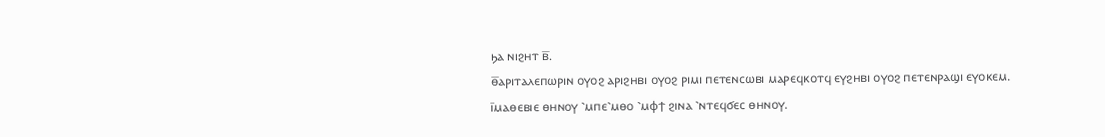ϧⲁ ⲛⲓϩⲏⲧ ⲃ̅.
ⲑ̅ⲁⲣⲓⲧⲁⲗⲉⲡⲱⲣⲓⲛ ⲟⲩⲟϩ ⲁⲣⲓϩⲏⲃⲓ ⲟⲩⲟϩ ⲣⲓⲙⲓ ⲡⲉⲧⲉⲛⲥⲱⲃⲓ ⲙⲁⲣⲉϥⲕⲟⲧϥ ⲉⲩϩⲏⲃⲓ ⲟⲩⲟϩ ⲡⲉⲧⲉⲛⲣⲁϣⲓ ⲉⲩⲟⲕⲉⲙ.
ⲓ̅ⲙⲁⲑⲉⲃⲓⲉ ⲑⲏⲛⲟⲩ ⳿ⲙⲡⲉ⳿ⲙⲑⲟ ⳿ⲙⲫϯ ϩⲓⲛⲁ ⳿ⲛⲧⲉϥϭⲉⲥ ⲑⲏⲛⲟⲩ.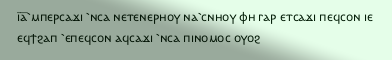ⲓ̅ⲁ̅⳿ⲙⲡⲉⲣⲥⲁϫⲓ ⳿ⲛⲥⲁ ⲛⲉⲧⲉⲛⲉⲣⲏⲟⲩ ⲛⲁ⳿ⲥⲛⲏⲟⲩ ⲫⲏ ⲅⲁⲣ ⲉⲧⲥⲁϫⲓ ⲡⲉϥⲥⲟⲛ ⲓⲉ ⲉϥϯϩⲁⲡ ⳿ⲉⲡⲉϥⲥⲟⲛ ⲁϥⲥⲁϫⲓ ⳿ⲛⲥⲁ ⲡⲓⲛⲟⲙⲟⲥ ⲟⲩⲟϩ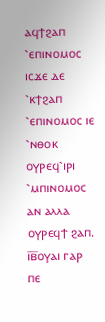ⲁϥϯϩⲁⲡ ⳿ⲉⲡⲓⲛⲟⲙⲟⲥ ⲓⲥϫⲉ ⲇⲉ ⳿ⲕϯϩⲁⲡ ⳿ⲉⲡⲓⲛⲟⲙⲟⲥ ⲓⲉ ⳿ⲛⲑⲟⲕ ⲟⲩⲣⲉϥ⳿ⲓⲣⲓ ⳿ⲙⲡⲓⲛⲟⲙⲟⲥ ⲁⲛ ⲁⲗⲗⲁ ⲟⲩⲣⲉϥϯ ϩⲁⲡ.
ⲓ̅ⲃ̅ⲟⲩⲁⲓ ⲅⲁⲣ ⲡⲉ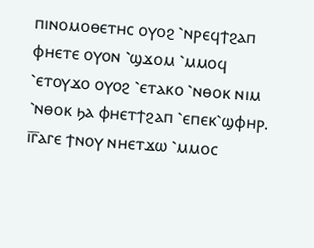ⲡⲓⲛⲟⲙⲟⲑⲉⲧⲏⲥ ⲟⲩⲟϩ ⳿ⲛⲣⲉϥϯϩⲁⲡ ⲫⲏⲉⲧⲉ ⲟⲩⲟⲛ ⳿ϣϫⲟⲙ ⳿ⲙⲙⲟϥ ⳿ⲉⲧⲟⲩϫⲟ ⲟⲩⲟϩ ⳿ⲉⲧⲁⲕⲟ ⳿ⲛⲑⲟⲕ ⲛⲓⲙ ⳿ⲛⲑⲟⲕ ϧⲁ ⲫⲏⲉⲧϯϩⲁⲡ ⳿ⲉⲡⲉⲕ⳿ϣⲫⲏⲣ.
ⲓ̅ⲅ̅ⲁⲅⲉ ϯⲛⲟⲩ ⲛⲏⲉⲧϫⲱ ⳿ⲙⲙⲟⲥ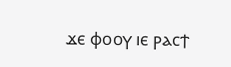ϫⲉ ⲫⲟⲟⲩ ⲓⲉ ⲣⲁⲥϯ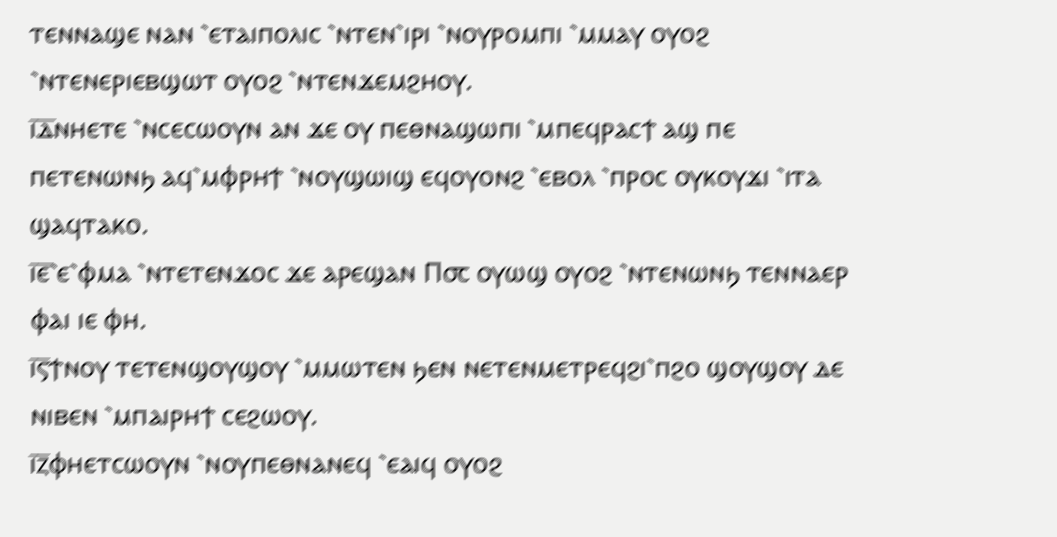ⲧⲉⲛⲛⲁϣⲉ ⲛⲁⲛ ⳿ⲉⲧⲁⲓⲡⲟⲗⲓⲥ ⳿ⲛⲧⲉⲛ⳿ⲓⲣⲓ ⳿ⲛⲟⲩⲣⲟⲙⲡⲓ ⳿ⲙⲙⲁⲩ ⲟⲩⲟϩ ⳿ⲛⲧⲉⲛⲉⲣⲓⲉⲃϣⲱⲧ ⲟⲩⲟϩ ⳿ⲛⲧⲉⲛϫⲉⲙϩⲏⲟⲩ.
ⲓ̅ⲇ̅ⲛⲏⲉⲧⲉ ⳿ⲛⲥⲉⲥⲱⲟⲩⲛ ⲁⲛ ϫⲉ ⲟⲩ ⲡⲉⲑⲛⲁϣⲱⲡⲓ ⳿ⲙⲡⲉϥⲣⲁⲥϯ ⲁϣ ⲡⲉ ⲡⲉⲧⲉⲛⲱⲛϧ ⲁϥ⳿ⲙⲫⲣⲏϯ ⳿ⲛⲟⲩϣⲱⲓϣ ⲉϥⲟⲩⲟⲛϩ ⳿ⲉⲃⲟⲗ ⳿ⲡⲣⲟⲥ ⲟⲩⲕⲟⲩϫⲓ ⳿ⲓⲧⲁ ϣⲁϥⲧⲁⲕⲟ.
ⲓ̅ⲉ̅⳿ⲉ⳿ⲫⲙⲁ ⳿ⲛⲧⲉⲧⲉⲛϫⲟⲥ ϫⲉ ⲁⲣⲉϣⲁⲛ Ⲡ⳪ ⲟⲩⲱϣ ⲟⲩⲟϩ ⳿ⲛⲧⲉⲛⲱⲛϧ ⲧⲉⲛⲛⲁⲉⲣ ⲫⲁⲓ ⲓⲉ ⲫⲏ.
ⲓ̅ⲋ̅ϯⲛⲟⲩ ⲧⲉⲧⲉⲛϣⲟⲩϣⲟⲩ ⳿ⲙⲙⲱⲧⲉⲛ ϧⲉⲛ ⲛⲉⲧⲉⲛⲙⲉⲧⲣⲉϥϩⲓ⳿ⲡϩⲟ ϣⲟⲩϣⲟⲩ ⲇⲉ ⲛⲓⲃⲉⲛ ⳿ⲙⲡⲁⲓⲣⲏϯ ⲥⲉϩⲱⲟⲩ.
ⲓ̅ⲍ̅ⲫⲏⲉⲧⲥⲱⲟⲩⲛ ⳿ⲛⲟⲩⲡⲉⲑⲛⲁⲛⲉϥ ⳿ⲉⲁⲓϥ ⲟⲩⲟϩ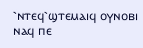⳿ⲛⲧⲉϥ⳿ϣⲧⲉⲙⲁⲓϥ ⲟⲩⲛⲟⲃⲓ ⲛⲁϥ ⲡⲉ